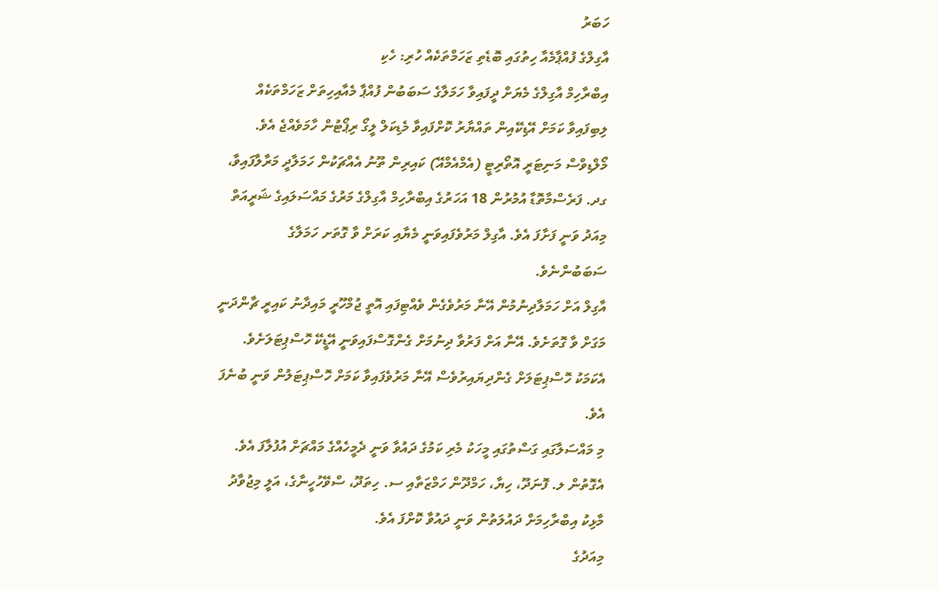ހަބަރު
އާގިލްގެ ފުއްޕާމެއާ ހިތުގައި ބޮޑެތި ޒަހަމްތަކެއް ހުރި: ހެކި
އިބްރާހިމް އާގިލްގެ މެޔަށް ދީފައިވާ ހަމަލާގެ ސަބަބުން ފުއްޕާ މެއާއިހިތަށް ޒަހަމްތަކެއް ލިބިފައިވާ ކަމަށް އޭޑިކޭއިން ތައްޔާރު ކޮށްފައިވާ މެޑިކަލް ލީގޯ ރިޕޯޓުން ހާމަވެއްޖެ އެވެ.
މޯލްޑިވްސް މަނިޓަރީ އޮތޯރިޓީ (އެމްއެމްއޭ) ކައިރިން ތޫނު އެއްޗަކުން ހަމަލާދީ މަރާލާފައިވާ، ގދ. ފަރެސްމާތޮޑާ އުމުރުން 18 އަހަރުގެ އިބްރާހިމް އާގިލްގެ މަރުގެ މައްސަލައިގެ ޝަރީއަތް މިއަދު ވަނީ ފަށާފަ އެވެ. އާގިލް މަރުވެފައިވަނީ މެޔާއި ކަރަށް ވާ ގޮތަށ ހަމަލާގެ ސަބަބުންނެވެ.
އާގިލް އަށް ހަމަލާދިނުމުން އޭނާ މަރުވެގެން ވެއްޓިފައި އޮތީ ޖުމްހޫރީ މައިދާނު ކައިރީ ޗާންދަނީ މަގަށް ވާ ގޮތަށެވެ. އޭނާ އަށް ފަރުވާ ދިނުމަށް ގެންގޮސްފައިވަނީ އޭޑީކޭ ހޮސްޕިޓަލަށެވެ. އެކަމަކު ހޮސްޕިޓަލަށް ގެންދިޔައިރުވެސް އޭނާ މަރުވެފައިވާ ކަމަށް ހޮސްޕިޓަލުން ވަނީ ބުނެފަ އެވެ.
މި މައްސަލާގައި ގަސްތުގައި މީހަކު މެރި ކަމުގެ ދައުވާ ވަނީ ދެމީހެއްގެ މައްޗަށް އުފުލާފަ އެވެ. އެގޮތުން ލ. ފޮނަދޫ، ހިޔާ، ހަމްދޫން ހަމްޒަތާއި ސ. ހިތަދޫ، ސްވޭހުހީނާގެ، އަލީ މިޖުވާދު މާޅިކު އިބްރާހިމަށް ދައުލަތުން ވަނީ ދައުވާ ކޮށްފަ އެވެ.
މިއަދުގެ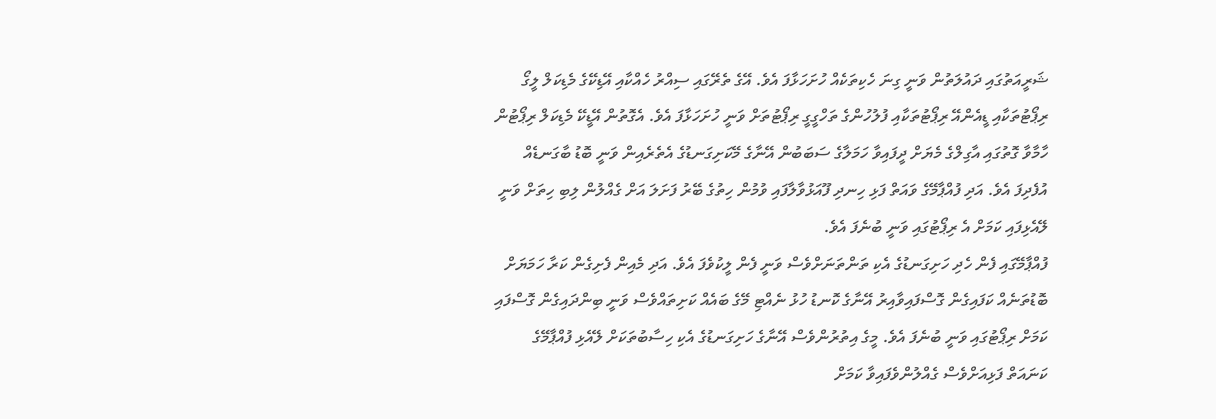ޝަރީއަތުގައި ދައުލަތުން ވަނީ ގިނަ ހެކިތަކެއް ހުށަހަޅާފަ އެވެ. އޭގެ ތެރޭގައި ސިއްރު ހެއްކާއި އޭޑިކޭގެ މެޑިކަލް ލީގޯ ރިޕޯޓުތަކާއި ޑީއެންއޭ ރިޕޯޓުތަކާއި ފުލުހުންގެ ތަހްގީގީ ރިޕޯޓުތަށް ވަނީ ހުށަހަޅާފަ އެވެ. އެގޮތުން އޭޑީކޭ މެޑިކަލް ރިޕޯޓުން ހާމާވާ ގޮތުގައި އާގިލްގެ މެޔަށް ދީފައިވާ ހަމަލާގެ ސަބަބުން އޭނާގެ މޭކަށިގަނޑުގެ އެތެރެއިން ވަނީ ބޮޑު ބާގަނޑެއް އުފެދިފަ އެވެ. އަދި ފުއްޕާމޭގެ ވައަތް ފަޅި ހިނދި ފޫއަޅުވާލާފައި ވުމުން ހިތުގެ ބޭރު ފަށަލަ އަށް ގެއްލުން ލިބި ހިތަށް ވަނީ ލޭއެޅިފައި ކަމަށް އެ ރިޕޯޓުގައި ވަނީ ބުނެފަ އެވެ.
ފުއްޕާމޭގައި ފެން ހެދި ހަށިގަނޑުގެ އެކި ތަންތަނަށްވެސް ވަނީ ފެން ލީކުވެފަ އެވެ. އަދި މެއިން ފެށިގެން ކަރާ ހަމަޔަށް ބޮޑުތަނެއް ކަފައިގެން ގޮސްފައިވާއިރު އޭނާގެ ކޮނޑު ހުޅު ނެއްޓި މޭގެ ބައެއް ކަށިތައްވެސް ވަނީ ބިންދައިގެން ގޮސްފައި ކަމަށް ރިޕޯޓުގައި ވަނީ ބުނެފަ އެވެ. މީގެ އިތުރުންވެސް އޭނާގެ ހަށިގަނޑުގެ އެކި ހިސާބުތަކަށް ލޭއެޅި ފުއްޕާމޭގެ ކަނައަތް ފަޅިއަށްވެސް ގެއްލުންވެފައިވާ ކަމަށް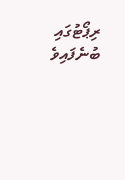ރިޕޯޓުގައި ބުނެފައިވެ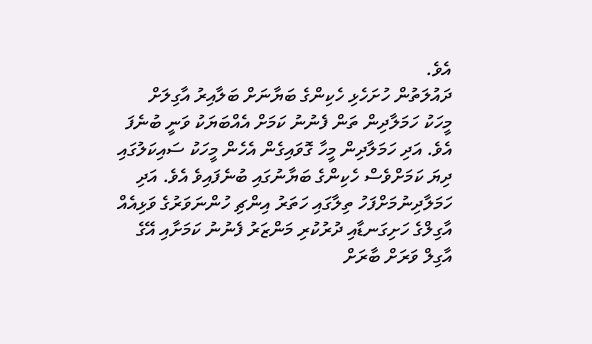އެވެ.
ދައުލަތުން ހުށަހެޅި ހެކިންގެ ބަޔާނަށް ބަލާއިރު އާގިލަށް މީހަކު ހަމަލާދިން ތަން ފެނުނު ކަމަށް އެއްބަޔަކު ވަނީ ބުނެފަ އެވެ. އަދި ހަމަލާދިން މީހާ ގޮވައިގެން އެހެން މީހަކު ސައިކަލުގައި ދިޔަ ކަމަށްވެސް ހެކިންގެ ބަޔާނުގައި ބުނެފައިވެ އެވެ. އަދި ހަމަލާދިނުމަށްފަހު ތިލާގައި ހަތަރު އިންޗި ހުންނަވަރުގެ ވަޅިއެއް އާގިލްގެ ހަށިގަނޑާއި ދުރުކުރި މަންޒަރު ފެނުނު ކަމަށާއި އޭގެ އާގިލް ވަރަށް ބާރަށް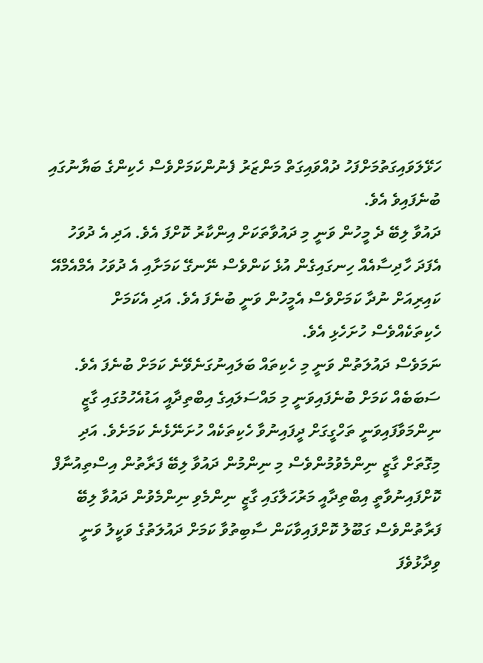ހަޅޭލަވައިގަތުމަށްފަހު ދުއްވައިގަތް މަންޒަރު ފެނުންކަމަށްވެސް ހެކިންގެ ބަޔާނުގައި ބުނެފައިވެ އެވެ.
ދައުވާ ލިބޭ ދެ މީހުން ވަނީ މި ދައުވާތަކަށް އިންކާރު ކޮށްފަ އެވެ. އަދި އެ ދުވަހު އެފަދަ ހާދިސާއެއް ހިނގައިގެން އުޅެ ކަންވެސް ނޭނގޭ ކަމަށާއި އެ ދުވަހު އެމްއެމްއޭ ކައިރިއަށް ނުދާ ކަމަށްވެސް އެމީހުން ވަނީ ބުނެފަ އެވެ. އަދި އެކަމަށް ހެކިތަކެއްވެސް ހުށަހެޅި އެވެ.
ނަމަވެސް ދައުލަތުން ވަނީ މި ހެކިތައް ބަލައިނުގަނެވޭނެ ކަމަށް ބުނެފަ އެވެ. ސަބަބެއް ކަމަށް ބުނެފައިވަނީ މި މައްސަލައިގެ އިބްތިދާއީ އަޑުއެހުމުގައި ގާޒީ ނިންމަވާފައިވަނީ ތަހްގީގަށް ދީފައިނުވާ ހެކިތަކެއް ހުށަނޭޅެނެ ކަމަށެވެ. އަދި މިގޮތަށް ގާޒީ ނިންމެވުމުންވެސް މި ނިންމުން ދައުވާ ލިބޭ ފަރާތުން އިސްތިއުނާފް ކޮށްފައިނުވާތީ އިބްތިދާއީ މަރުހަލާގައި ގާޒީ ނިންމެވި ނިންމެވުން ދައުވާ ލިބޭ ފަރާތުންވެސް ގަބޫލު ކޮށްފައިވާކަން ސާބިތުވާ ކަމަށް ދައުލަތުގެ ވަކީލު ވަނީ ވިދާޅުވެފަ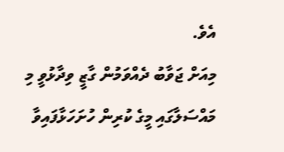އެވެ.
މިއަށް ޖަވާބު ދެއްވަމުން ގާޒީ ވިދާޅުވީ މި މައްސަލާގައި މީގެ ކުރިން ހުށަހަޅާފައިވާ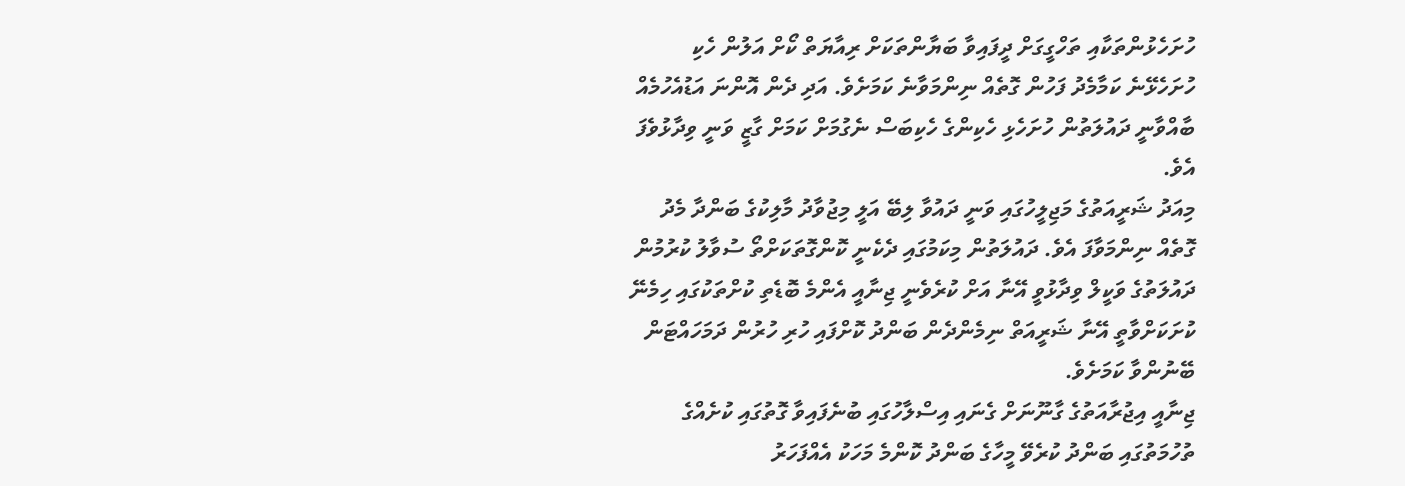ހުށަހެޅުންތަކާއި ތަހްގީގަށް ދީފައިވާ ބަޔާންތަކަށް ރިއާޔަތް ކޯށް އަލުން ހެކި ހުށަހެޅޭނެ ކަމާމެދު ފަހުން ގޮތެއް ނިންމަވާނެ ކަމަށެވެ. އަދި ދެން އޮންނަ އަޑުއެހުމެއް ބާއްވާނީ ދައުލަތުން ހުށަހެޅި ހެކިންގެ ހެކިބަސް ނެގުމަށް ކަމަށް ގާޒީ ވަނީ ވިދާޅުވެފަ އެވެ.
މިއަދު ޝަރީއަތުގެ މަޖިލީހުގައި ވަނީ ދައުވާ ލިބޭ އަލީ މިޖުވާދު މާލިކުގެ ބަންދާ މެދު ގޮތެއް ނިންމަވާފަ އެވެ. ދައުލަތުން މިކަމުގައި ދެކެނީ ކޮންގޮތަކަށްތޯ ސުވާލު ކުރުމުން ދައުލަތުގެ ވަކީލް ވިދާޅުވީ އޭނާ އަށް ކުރެވެނީ ޖިނާއީ އެންމެ ބޮޑެތި ކުށްތަކުގައި ހިމެނޭ ކުށަކަށްވާތީ އޭނާ ޝަރީއަތް ނިމެންދެން ބަންދު ކޮށްފައި ހުރި ހުރުން ދަމަހައްޓަން ބޭނުންވާ ކަމަށެވެ.
ޖިނާއީ އިޖުރާއަތުގެ ގާނޫނަށް ގެނައި އިސްލާހުގައި ބުނެފައިވާ ގޮތުގައި ކުށެއްގެ ތުހުމަތުގައި ބަންދު ކުރެވޭ މީހާގެ ބަންދު ކޮންމެ މަހަކު އެއްފަހަރު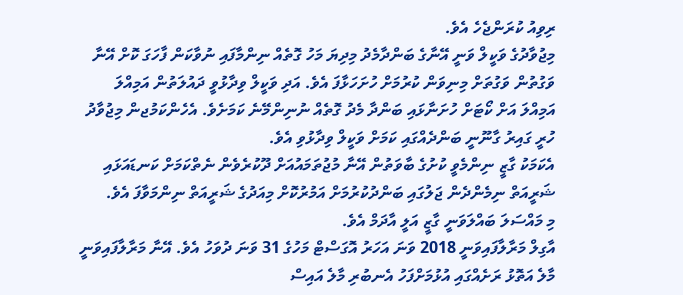ރިވިއު ކުރަންޖެހެ އެވެ.
މިޖުވާދުގެ ވަކީލް ވަނީ އޭނާގެ ބަންދާމެދު މިދިޔަ މަހު ގޮތެއް ނިންމާފައި ނުވާކަން ފާހަގަ ކޮށް އޭނާ ވަގުތުން ވަގުތަށް މިނިވަން ކުރުމަށް ހުށަހަޅާފަ އެވެ. އަދި ވަކީލް ވިދާޅުވީ ދައުލަތުން އަމިއްލަ އަމިއްލަ އަށް ކޯޓަށް ހުށަނާޅައި ބަންދާ މެދު ގޮތެއް ނުނިންމޭނެ ކަމަށެވެ. އެހެންކަމުޖން މިޖުވާދު ހުރީ ގައިރު ގާނޫނީ ބަންދެއްގައި ކަމަށް ވަކީލް ވިދާޅުވި އެވެ.
އެކަމަކު ގާޒީ ނިންމެވީ ކުށުގެ ބާވަތުން އޭނާ މުޖުތަމައުއަށް ދޫކުރެވެން ނެތްކަމަށް ކަނޑައަޅައި ޝަރީއަތް ނިމެންދެން ޖަލުގައި ބަންދުކުރުމަށް އަމުރުކޮށް މިއަދުގެ ޝަރީއަތް ނިންމަވާފަ އެވެ.
މި މައްސަލަ ބައްލަވަނީ ގާޒީ އަލީ އާދަމް އެވެ.
އާގިލް މަރާލާފައިވަނީ 2018 ވަނަ އަހަރު އޮގަސްޓް މަހުގެ 31 ވަނަ ދުވަހު އެވެ. އޭނާ މަރާލާފައިވަނީ މާލެ އަތޮޅު ރަށެއްގައި އުޅުމަށްފަހު އެނބުރި މާލެ އައިސް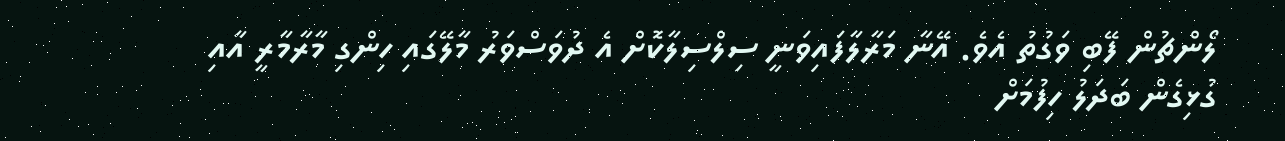ލޯންޗުން ފޭބި ވަގުތު އެވެ. އޭނާ މަރާލާފައިވަނީ ސިލްސިލާކޮށް އެ ދުވަސްވަރު މާލޭގައި ހިންގި މާރާމާރީ އާއި ގުޅިގެން ބަދަލު ހިފުމަށް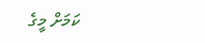ކަމަށް މީގެ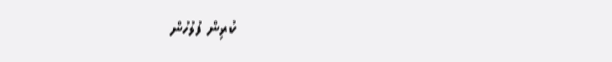ކުރިން ފުލުހުން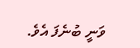ވަނީ ބުނެފަ އެވެ.